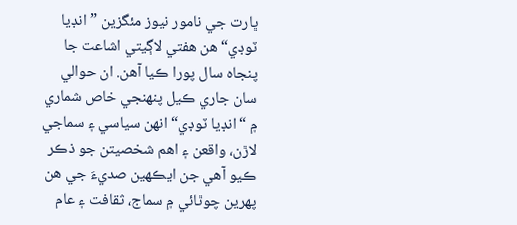ڀارت جي نامور نيوز مئگزين ”انڊيا ٽوڊي“ هن هفتي لاڳيتي اشاعت جا پنجاه سال پورا ڪيا آهن. ان حوالي سان جاري ڪيل پنهنجي خاص شماري ۾ “انڊيا ٽوڊي“ انهن سياسي ۽ سماجي لاڙن، واقعن ۽ اهم شخصيتن جو ذڪر ڪيو آهي جن ايڪهين صديءَ جي هن پهرين چوٿائي ۾ سماج، ثقافت ۽ عام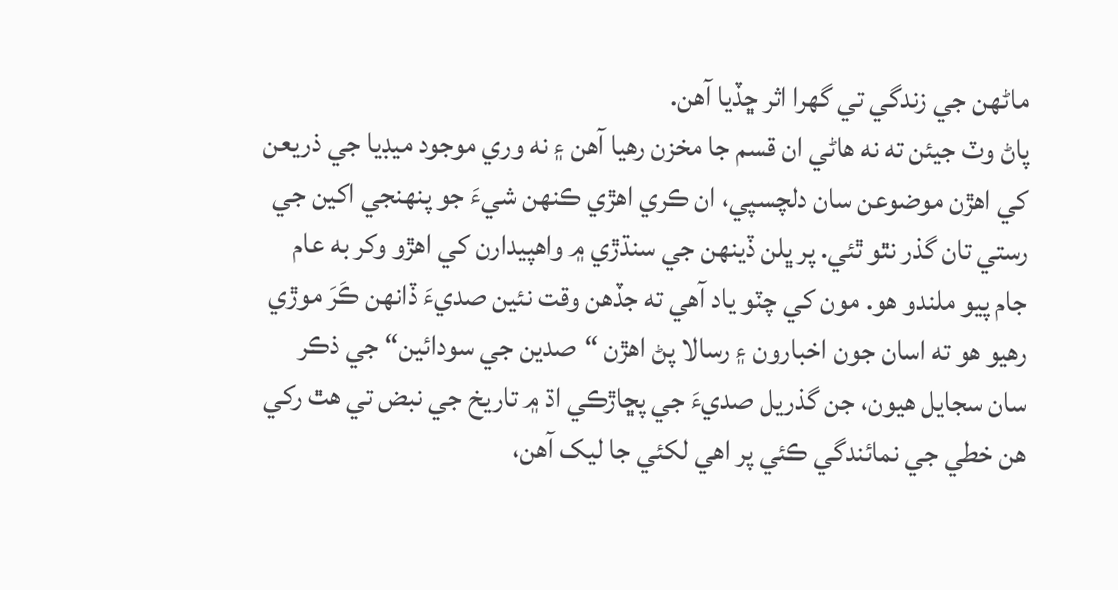ماڻهن جي زندگي تي گهرا اثر ڇڏيا آهن.
پاڻ وٽ جيئن ته نه هاڻي ان قسم جا مخزن رهيا آهن ۽ نه وري موجود ميڊيا جي ذريعن کي اهڙن موضوعن سان دلچسپي، ان ڪري اهڙي ڪنهن شيءَ جو پنهنجي اکين جي رستي تان گذر نٿو ٿئي. پر ڀلن ڏينهن جي سنڌڙي ۾ واهپيدارن کي اهڙو وکر به عام جام پيو ملندو هو. مون کي چٽو ياد آهي ته جڏهن وقت نئين صديءَ ڏانهن ڪَرَ موڙي رهيو هو ته اسان جون اخبارون ۽ رسالا پڻ اهڙن “صدين جي سودائين“ جي ذڪر سان سجايل هيون، جن گذريل صديءَ جي پڇاڙڪي اڌ ۾ تاريخ جي نبض تي هٿ رکي هن خطي جي نمائندگي ڪئي پر اهي لکئي جا ليک آهن،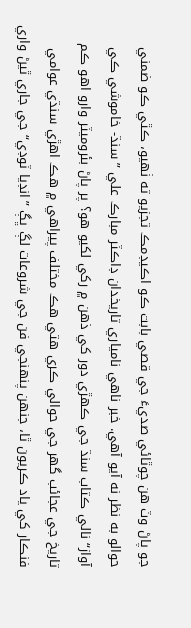جو پاڻ وٽ هن چوٿائي صديءَ جي قصي بابت ڪو اڪيڊمڪ تجزيو ته ٺهيو، ڪٿي ڪو ضمني حوالو به نظر نه آيو آهي. خبر ناهي نامياري تاريخدان ڊاڪٽر مبارڪ علي ”سنڌ- خاموشي ڪي آواز“ نالي ڪتاب سنڌ جي ڪهڙي دور کي ذهن ۾ رکي لکيو هو؟ پر پاڻ بئروميٽر وارو اهو ڪم تاريخ جي عجائب گهر جي حوالي ڪري هتي هڪ مختلف پيراهي ۾ هڪ اهڙي سنڌي عوامي فنڪار کي ياد ڪريون ٿا، جنهن پنهنجي فن جي شروعات لڳ ڀڳ ”انڊيا ٽوڊي“ جي جاري ٿيڻ واري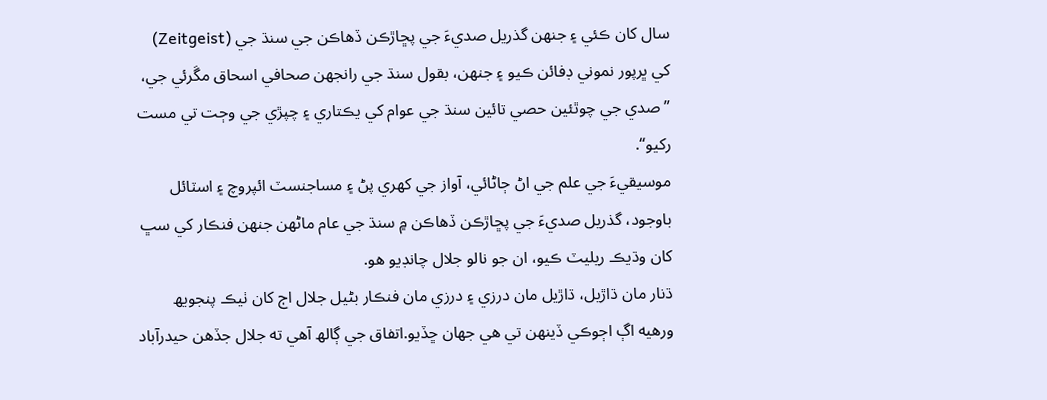سال کان ڪئي ۽ جنهن گذريل صديءَ جي پڇاڙڪن ڏهاڪن جي سنڌ جي (Zeitgeist) کي ڀرپور نموني ڊفائن ڪيو ۽ جنهن، بقول سنڌ جي رانجهن صحافي اسحاق مڱرئي جي، ”صدي جي چوٿئين حصي تائين سنڌ جي عوام کي يڪتاري ۽ چپڙي جي وڄت تي مست رکيو“.
موسيقيءَ جي علم جي اڻ ڄاڻائي، آواز جي کهري پڻ ۽ مساجنسٽ ائپروچ ۽ اسٽائل باوجود، گذريل صديءَ جي پڇاڙڪن ڏهاڪن ۾ سنڌ جي عام ماڻهن جنهن فنڪار کي سڀ کان وڌيڪ ريليٽ ڪيو، ان جو نالو جلال چانڊيو هو.
ڌنار مان ڌاڙيل، ڌاڙيل مان درزي ۽ درزي مان فنڪار بڻيل جلال اڄ کان ٺيڪ پنجويھ ورهيه اڳ اڄوڪي ڏينهن تي هي جهان ڇڏيو.اتفاق جي ڳالھ آهي ته جلال جڏهن حيدرآباد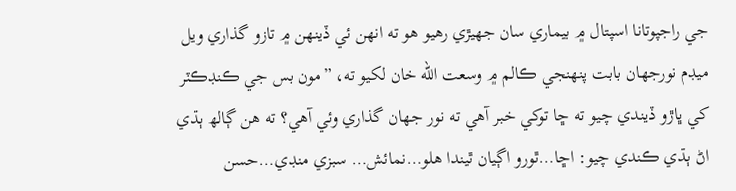جي راجپوتانا اسپتال ۾ بيماري سان جهيڙي رهيو هو ته انهن ئي ڏينهن ۾ تازو گذاري ويل ميڊم نورجهان بابت پنهنجي ڪالم ۾ وسعت الله خان لکيو ته، ”مون بس جي ڪنڊڪٽر کي ڀاڙو ڏيندي چيو ته ڇا توکي خبر آهي ته نور جهان گذاري وئي آهي؟ ته هن ڳالھ ٻڌي اڻ ٻڌي ڪندي چيو: اڇا…ٿورو اڳيان ٿيندا هلو…نمائش… سبزي منڊي…حسن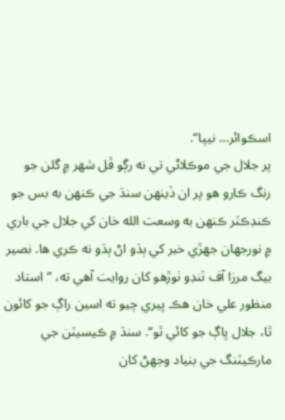اسڪوائر… نيپا“.
پر جلال جي موڪلاڻي تي نه رڳو ڦل شهر ۾ گلن جو رنگ ڪارو هو پر ان ڏينهن سنڌ جي ڪنهن به بس جو ڪنڊڪٽر ڪنهن به وسعت الله خان کي جلال جي باري ۾ نورجهان جهڙي خبر کي ٻڌو اڻ ٻڌو نه ڪري ها. نصير بيگ مرزا آف ٽنڊو ٺوڙهو کان روايت آهي ته، ”استاد منظور علي خان هڪ ڀيري چيو ته اسين راڳ جو کائون ٿا، جلال ڀاڳ جو کائي ٿو“. سنڌ ۾ ڪيسيٽن جي مارڪيٽنگ جي بنياد وجهڻ کان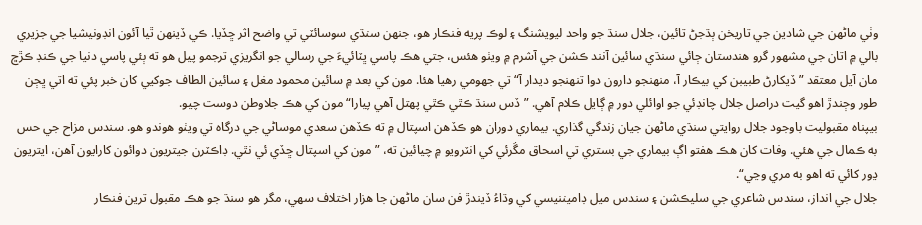وٺي ماڻهن جي شادين جي تاريخن ٻڌجڻ تائين، جلال سنڌ جو واحد ليويشنگ ۽ لوڪ پريه فنڪار هو، جنهن سنڌي سوسائٽي تي واضح اثر ڇڏيا. ڪي ڏينهن ٿيا آئون انڊونيشيا جي جزيري بالي ۾ اتان جي مشهور گرو هندستان ڄائي سنڌي سائين آنند ڪشن جي آشرم ۾ ويٺو هئس، جتي هڪ پاسي ڀٽائيءَ جي رسالي جو انگريزي ترجمو پيل هو ته ٻئي پاسي دنيا جي ڪنڊ ڪڙڇ مان آيل معتقد ”ڏيکارڻ طبيبن کي بيڪار آ، منهنجو دارون دوا تنهنجو ديدار آ“ تي جهومي رهيا هئا. مون کي بعد ۾ سائين محمود مغل ۽ سائين الطاف جوکيي کان خبر پئي ته اتي ڀڄن طور وڄندڙ اهو گيت دراصل جلال چانڊئي جو اوائلي دور ۾ ڳايل ڪلام آهي. ”ڏس سنڌ ڪٿي ڪٿي پهتل آهي پيارا“ مون کي هڪ جلاوطن دوست چيو.
بيپناه مقبوليت باوجود جلال روايتي سنڌي ماڻهن جيان زندگي گذاري. بيماري دوران هو ڪڏهن اسپتال ۾ ته ڪڏهن سعدي موساڻي جي درگاه تي ويٺو هوندو هو. سندس مزاح جي حس به ڪمال جي هئي. وفات کان هڪ هفتو اڳ بيماري جي بستري تي اسحاق مڱرئي کي انٽرويو ۾ چيائين ته، ”مون کي اسپتال ڇڏي ئي نٿي. ڊاڪٽرن جيتريون دوائون کارايون آهن، ايتريون ڍور کائي ته اهو به مري وڃي“.
جلال جي انداز، سندس شاعري جي سليڪشن ۽ سندس ميل ڊاميننيسي کي وڌاءُ ڏيندڙ فن سان ماڻهن جا هزار اختلاف سهي، مگر هو سنڌ جو هڪ مقبول ترين فنڪار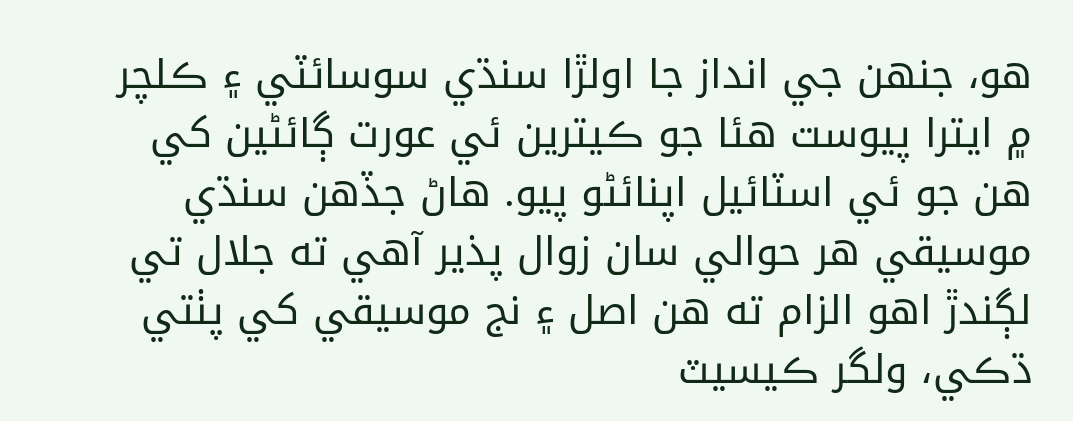هو، جنهن جي انداز جا اولڙا سنڌي سوسائٽي ۽ ڪلچر ۾ ايترا پيوست هئا جو ڪيترين ئي عورت ڳائڻين کي هن جو ئي اسٽائيل اپنائڻو پيو. هاڻ جڏهن سنڌي موسيقي هر حوالي سان زوال پذير آهي ته جلال تي لڳندڙ اهو الزام ته هن اصل ۽ نج موسيقي کي پٺتي ڌڪي، ولگر ڪيسيٽ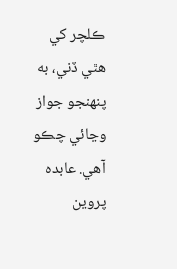ڪلچر کي هٿي ڏني، به پنهنجو جواز وڃائي چڪو آهي. عابده پروين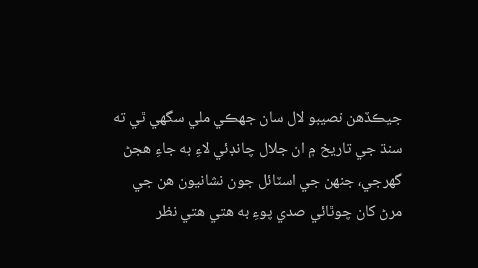جيڪڏهن نصيبو لال سان جهڪي ملي سگهي ٿي ته سنڌ جي تاريخ ۾ ان جلال چانڊئي لاءِ به جاءِ هجڻ گهرجي، جنهن جي اسٽائل جون نشانيون هن جي مرڻ کان چوٿائي صدي پوءِ به هتي هتي نظر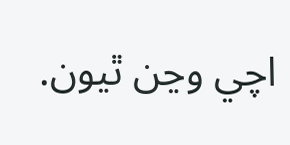اچي وڃن ٿيون.